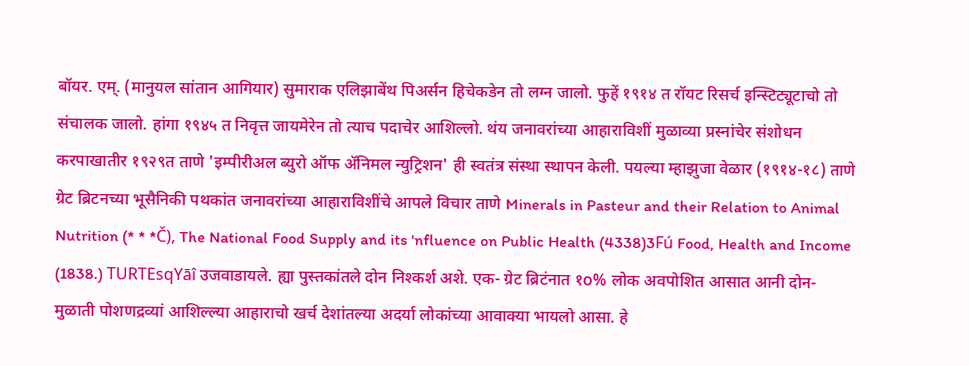बॉयर. एम्. (मानुयल सांतान आगियार) सुमाराक एलिझाबेंथ पिअर्सन हिचेकडेन तो लग्न जालो. फुहें १९१४ त रॉयट रिसर्च इन्स्टिट्यूटाचो तो संचालक जालो. हांगा १९४५ त निवृत्त जायमेरेन तो त्याच पदाचेर आशिल्लो. थंय जनावरांच्या आहाराविशीं मुळाव्या प्रस्नांचेर संशोधन करपाखातीर १९२९त ताणे 'इम्पीरीअल ब्युरो ऑफ ॲनिमल न्युट्रिशन' ही स्वतंत्र संस्था स्थापन केली. पयल्या म्हाझुजा वेळार (१९१४-१८) ताणे ग्रेट ब्रिटनच्या भूसैनिकी पथकांत जनावरांच्या आहाराविशींचे आपले विचार ताणे Minerals in Pasteur and their Relation to Animal Nutrition (* * *Č), The National Food Supply and its 'nfluence on Public Health (4338)3Fú Food, Health and Income (1838.) TURTEsqYāî उजवाडायले. ह्या पुस्तकांतले दोन निश्कर्श अशे. एक- ग्रेट ब्रिटंनात १o% लोक अवपोशित आसात आनी दोन- मुळाती पोशणद्रव्यां आशिल्ल्या आहाराचो खर्च देशांतल्या अदर्या लोकांच्या आवाक्या भायलो आसा. हे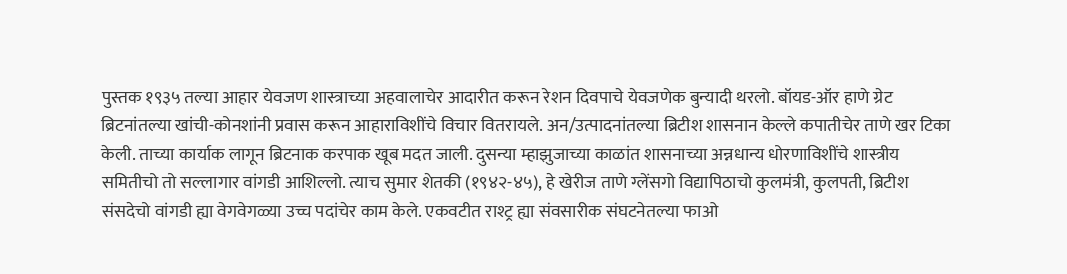पुस्तक १९३५ तल्या आहार येवजण शास्त्राच्या अहवालाचेर आदारीत करून रेशन दिवपाचे येवजणेक बुन्यादी थरलो. बॉयड-ऑर हाणे ग्रेट ब्रिटनांतल्या खांची-कोनशांनी प्रवास करून आहाराविशींचे विचार वितरायले. अन/उत्पादनांतल्या ब्रिटीश शासनान केल्ले कपातीचेर ताणे खर टिका केली. ताच्या कार्याक लागून ब्रिटनाक करपाक खूब मदत जाली. दुसन्या म्हाझुजाच्या काळांत शासनाच्या अन्नधान्य धोरणाविशींचे शास्त्रीय समितीचो तो सल्लागार वांगडी आशिल्लो. त्याच सुमार शेतकी (१९४२-४५), हे खेरीज ताणे ग्लेंसगो विद्यापिठाचो कुलमंत्री, कुलपती, ब्रिटीश संसदेचो वांगडी ह्या वेगवेगळ्या उच्च पदांचेर काम केले. एकवटीत राश्ट्र ह्या संवसारीक संघटनेतल्या फाओ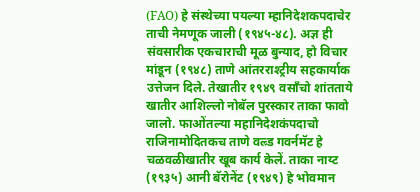(FAO) हे संस्थेच्या पयल्या म्हानिदेशकपदाचेर ताची नेमणूक जाली (१९४५-४८). अज्ञ ही संवसारीक एकचाराची मूळ बुन्याद, हो विचार मांडून (१९४८) ताणे आंतरराश्ट्रीय सहकार्याक उत्तेजन दिले. तेखातीर १९४९ वसाँचो शांतताये खातीर आशिल्लो नोबॅल पुरस्कार ताका फावो जालो. फाओंतल्या महानिदेशकंपदाचो राजिनामोदितकच ताणे वल्र्ड गवर्नमॅट हे चळवळीखातीर खूब कार्य केलें. ताका नाय्ट (१९३५) आनी बॅरोनेंट (१९४९) हे भोवमान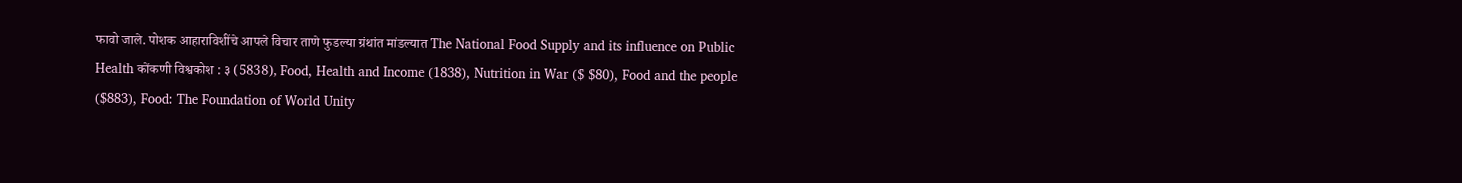फावो जाले. पोशक आहाराविशींचे आपले विचार ताणे फुडल्या ग्रंथांत मांडल्यात The National Food Supply and its influence on Public Health कोंकणी विश्वकोश : ३ (5838), Food, Health and Income (1838), Nutrition in War ($ $80), Food and the people ($883), Food: The Foundation of World Unity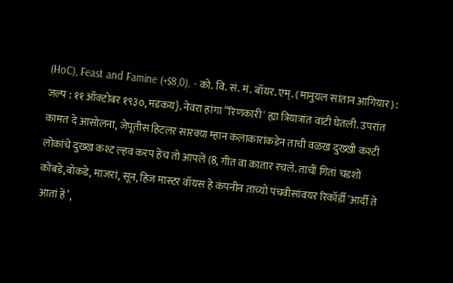(HoC), Feast and Famine (+$8,0). - को. वि. सं. मं. बॉयर. एम्. (मानुयल सांतान आगियार) : जल्प : ११ ऑक्टोबर १९३o, मडकय}. नेवरा हांगा “रिणकारी' ह्या त्रियात्रांत वांटी घेतली. उपरांत कामत दे आसोलना, जेपूतीस हिटलर सारक्या म्हान कलाकारांकडेन ताची वळख दुख्खी कश्टी लोकांचे दुख्ख कश्ट ल्हव करप हेंच तो आपलें (8, गीत वा कातार रचले. ताचीं गितां चडशों कोंबडे,बोकडे, माजरां, सून, हिज मास्टर वॉयस हे कंपनीन ताच्यो पंचवीसांवयर रिकॉर्डी 'आर्दी ते आतां हें’,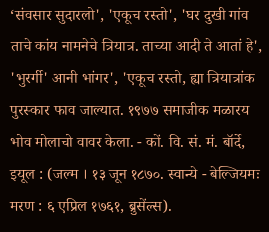‘संवसार सुदारलो', 'एकूच रस्तो', 'घर दुखी गांव ताचे कांय नामनेचे त्रियात्र. ताच्या आदी ते आतां हे', 'भुरर्गी' आनी भांगर', 'एकूच रस्तो, ह्या त्रियात्रांक पुरस्कार फाव जाल्यात. १९७७ समाजीक मळारय भोव मोलाचो वावर केला. - कों. वि. सं. मं. बॉर्दे, इयूल : (जल्म । १३ जून १८७०. स्वान्ये - बेल्जियमः मरण : ६ एप्रिल १७६१, ब्रुसेंल्स).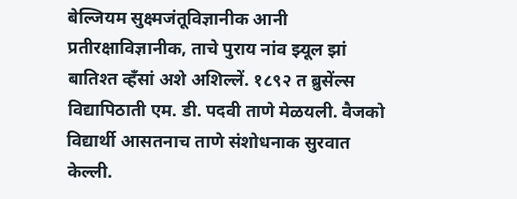बेल्जियम सुक्ष्मजंतूविज्ञानीक आनी प्रतीरक्षाविज्ञानीक, ताचे पुराय नांव झ्यूल झां बातिश्त व्हँसां अशे अशिल्लें. १८९२ त ब्रुसेंल्स विद्यापिठाती एम. डी. पदवी ताणे मेळयली. वैजको विद्यार्थी आसतनाच ताणे संशोधनाक सुरवात केल्ली.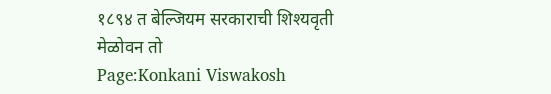१८९४ त बेल्जियम सरकाराची शिश्यवृती मेळोवन तो
Page:Konkani Viswakosh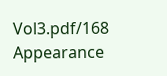Vol3.pdf/168
Appearance